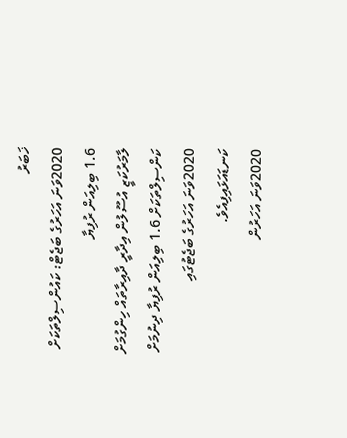ޚަބަރު
2020ވަނަ އަހަރުގެ ބަޖެޓް: ކައުންސިލްތަކަށް 1.6 ބިލިއަން ރުފިޔާ
ލާމަރުކަޒީ އުސޫލުން އިދާރީ ދާއިރާތައް ހިންގުމަށް ކަންސިލްތަކަށް 1.6 ބިލިއަން ރުފިޔާ ދިނުމަށް 2020ވަނަ އަހަރުގެ ބަޖެޓުގައި ކަނޑައަޅައިފިއެވެ.
2020ވަނަ އަހަރުން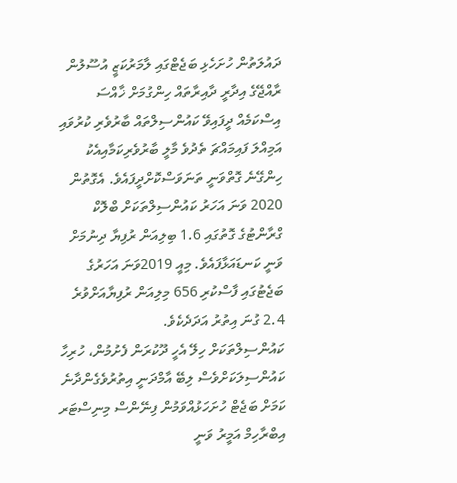ދައުލަތުން ހުށަހެޅި ބަޖެޓްގައި ލާމަރުކަޒީ އުސޫލުން ރާއްޖޭގެ އިދާރީ ދާއިރާތައް ހިންގުމަށް ޚާއްސަ އިސްކަމެއް ދީފައިވޭ ކައުންސިލްތައް ބާރުވެރި ކުރުވައި އަމިއްލަ ފައިމައްޗަ ތެދުވެ މާލީ ބާރުވެރިކަމާއިއެކު ހިންގޭނެ ގޮތްވަނީ ތަނަވަސްކޮށްދީފައެވެ. އެގޮތުން 2020 ވަނަ އަހަރު ކައުންސިލްތަކަށް ބްލޮކް ގްރާންޓުގެ ގޮތުގައި 1.6 ބިލިއަން ރުފިޔާ ދިނުމަށް ވަނީ ކަނޑައަޅާފައެވެ. މިއީ 2019ވަނަ އަހަރުގެ ބަޖެޓުގައި ފާސްކުރި 656 މިލިއަން ރުފިޔާއަށްވުރެ 2.4 ގުނަ އިތުރު އަދަދެކެވެ.
ކައުންސިލްތަކަށް ހިލޭ އެހީ ދޫކުރަން ފެށުމުން، ހުރިހާ ކައުންސިލަކަށްވެސް ލިބޭ އާމްދަނީ އިތުރުވެގެންދާނެ ކަމަށް ބަޖެޓް ހުށަހަޅުއްވަމުން ފިނޭންސް މިނިސްޓަރ އިބްރާހިމް އަމީރު ވަނީ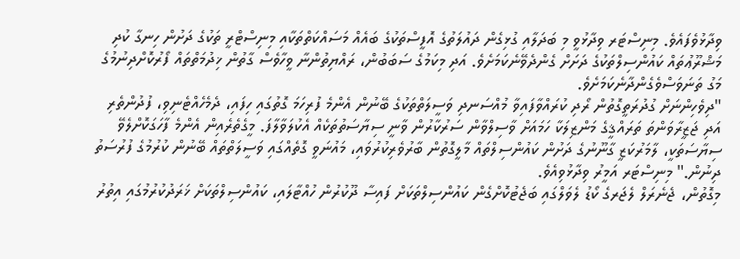ވިދާޅުވެފައެވެ. މިނިސްޓަރ ވިދާޅުވީ މި ބަދަލާއި ގުޅިގެން ދައުލަތުގެ އޮފީސްތަކުގެ ބައެއް މަސައްކަތްތަކާއި މިނިސްޓްރީ ތަކުގެ ދަށުން ހިނގާ ކުދި މަޝްރޫޢުތައް ކައުންސިލްތަކުގެ ދަށަށް ގެންދެވޭނެކަމަށެވެ. އަދި މިކަމުގެ ސަބަބުން، ރައްޔިތުންނާ ވީހާވެސް ގާތުން ޚިދުމަތްތައް ފޯރުކޮށްދިނުމުގެ މަގު ތަނަވަސްވެގެންދާނެކަމަށެވެ.
"ދިވެހިންނަށް ގުދުރަތީގޮތުން ރޯދި ކުރައްވާފައިވާ މުއްސަނދި ވަސީލަތްތަކުގެ ބޭނުން އެންމެ ފުރިހަމަ ގޮތުގައި ހިފައި، ދެމެހެއްޓެނިވި، ފުދުންތެރި އަދި ޖަޒީރާވަންތަ ތަރައްޤީގެ މަންޒިލަކާ ހަމައަށް ވާސިލްވާން ސަރުކާރުން ވާނީ ސިޔާސަތުތަކެއް އެކުލަވާލާފަ. މީގެތެރެއިން އެންމެ ފާހަގަކޮށްލެވޭ ސިޔާސަތަކީ، ލާމަރުކަޒީ ގާނޫނުގެ ދަށުން ކައުންސިލްތައް މާލީގޮތުން ބާރުވެރިކުރުވައި، މައުނަވީ ގޮތެއްގައި ވަސީލަތްތައް ބޭނުން ކުރުމުގެ ފުރުސަތު ދިނުން." މިނިސްޓަރ އަމީރު ވިދާޅުވިއެވެ.
މިގޮތުން، ޖެނެރަލް ލެޖަރގެ ކޯޑު ލެވަލްގައި ބަޖެޓުކޮށްގެން ކައުންސިލްތަކަށް ފައިސާ ދޫކުރުން ހުއްޓާލައި، ކައުންސިލްތަކަށް ޚަރަދުކުރުމުގައި އިތުރު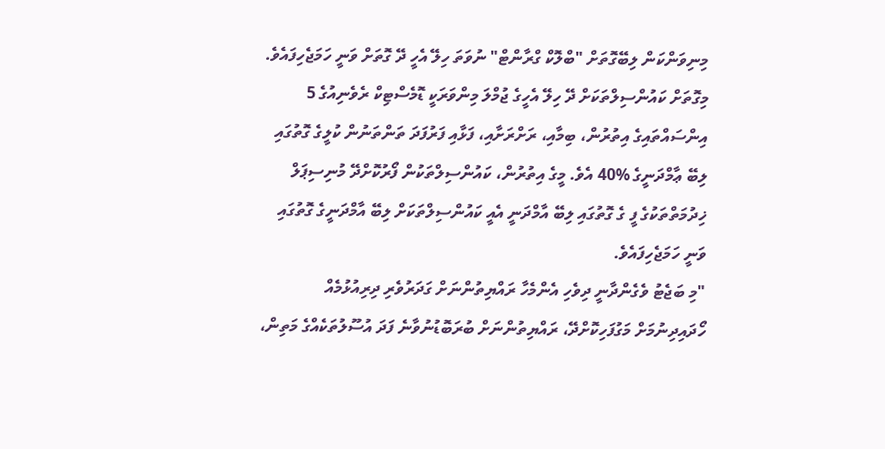މިނިވަންކަން ލިބޭގޮތަށް "ބްލޮކް ގްރާންޓް" ނުވަތަ ހިލޭ އެހީ ދޭ ގޮތަށް ވަނީ ހަމަޖެހިފައެވެ. މިގޮތަށް ކައުންސިލްތަކަށް ދޭ ހިލޭ އެހީގެ ޖުމްލަ މިންވަރަކީ ޑޮމެސްޓިކް ރެވެނިއުގެ 5 އިންސައްތައިގެ އިތުރުން، ބިމާއި، ރަށްރަށާއި، ފަޅާއި ފަރުފަދަ ތަންތަނުން ކުލީގެ ގޮތުގައި ލިބޭ ޢާމްދަނީގެ %40 އެވެ. މީގެ އިތުރުން، ކައުންސިލްތަކުން ފޯރުކޮށްދޭ މުނިސިޕަލް ޚިދުމަތްތަކުގެ ފީ ގެ ގޮތުގައި ލިބޭ އާމްދަނީ އެއީ ކައުންސިލްތަކަށް ލިބޭ އާމްދަނީގެ ގޮތުގައި ވަނީ ހަމަޖެހިފައެވެ.
"މި ބަޖެޓު ވެގެންދާނީ ދިވެހި އެންމެހާ ރައްޔިތުންނަށް ގަދަރުވެރި ދިރިއުޅުމެއް ހޯދައިދިނުމަށް މަގުފަހިކޮށްދޭ، ރައްޔިތުންނަށް ބުރަބޮޑުނުވާނެ ފަދަ އުސޫލުތަކެއްގެ މަތިން،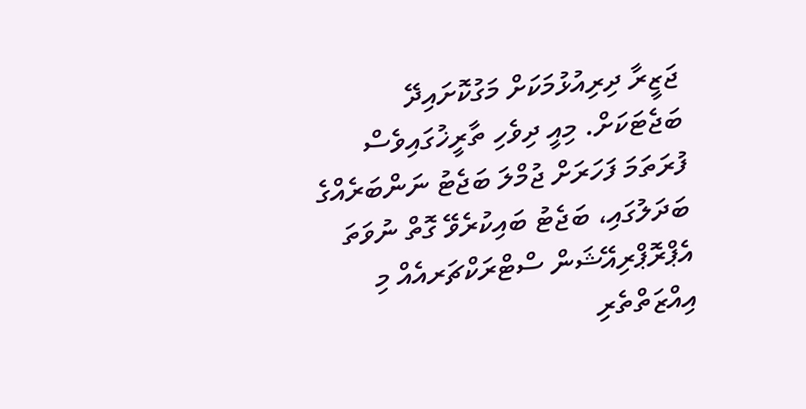ޖަޒީރާ ދިރިއުޅުމަކަށް މަގުކޮށައިދޭ ބަޖެޓަކަށް. މިއީ ދިވެހި ތާރީޚުގައިވެސް ފުރަތަމަ ފަހަރަށް ޖުމްލަ ބަޖެޓު ނަންބަރެއްގެ ބަދަލުގައި، ބަޖެޓު ބައިކުރެވޭ ގޮތް ނުވަތަ އެޕްރޮޕްރިއޭޝަން ސްޓްރަކްޗަރއެއް މި އިއްޒަތްތެރި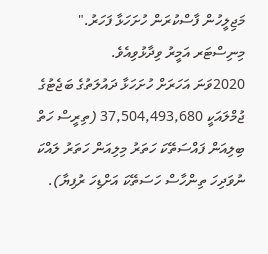މަޖިލީހުން ފާސްކުރަން ހުށަހަޅާ ފަހަރު." މިނިސްޓަރ އަމީރު ވިދާޅުވިއެވެ.
2020ވަނަ އަހަރަށް ހުށަހަޅާ ދައުލަތުގެ ބަޖެޓުގެ ޖުމްލައަކީ 37,504,493,680 (ތިރީސް ހަތް ބިލިއަން ފައްސަތޭކަ ހަތަރު މިލިއަން ހަތަރު ލައްކަ ނުވަދިހަ ތިންހާސް ހަސަތޭކަ އަށްޑިހަ ރުފިޔާ).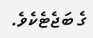ގެ ބަޖެޓެކެވެ.